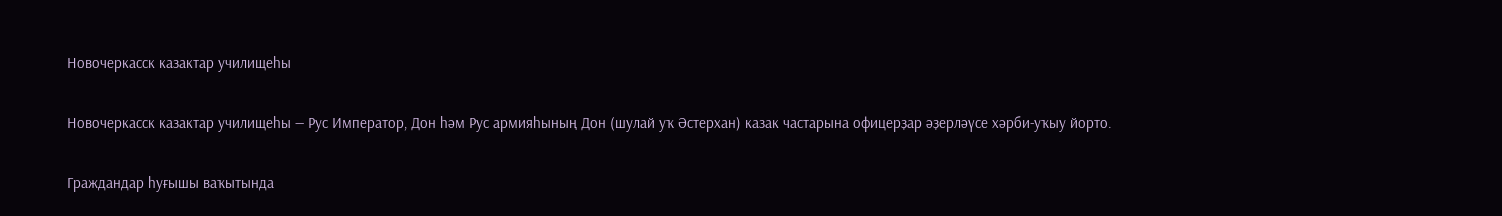Новочеркасск казактар училищеһы

Новочеркасск казактар училищеһы — Рус Император, Дон һәм Рус армияһының Дон (шулай уҡ Әстерхан) казак частарына офицерҙар әҙерләүсе хәрби-уҡыу йорто.

Граждандар һуғышы ваҡытында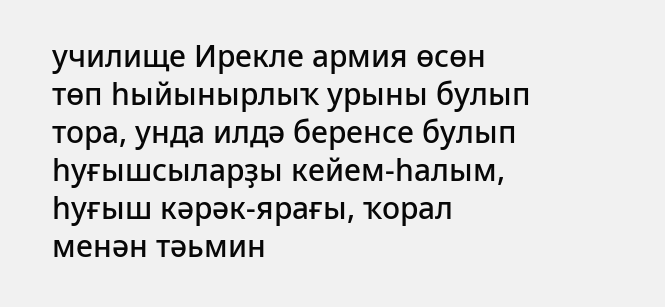училище Ирекле армия өсөн төп һыйынырлыҡ урыны булып тора, унда илдә беренсе булып һуғышсыларҙы кейем-һалым, һуғыш кәрәк-ярағы, ҡорал менән тәьмин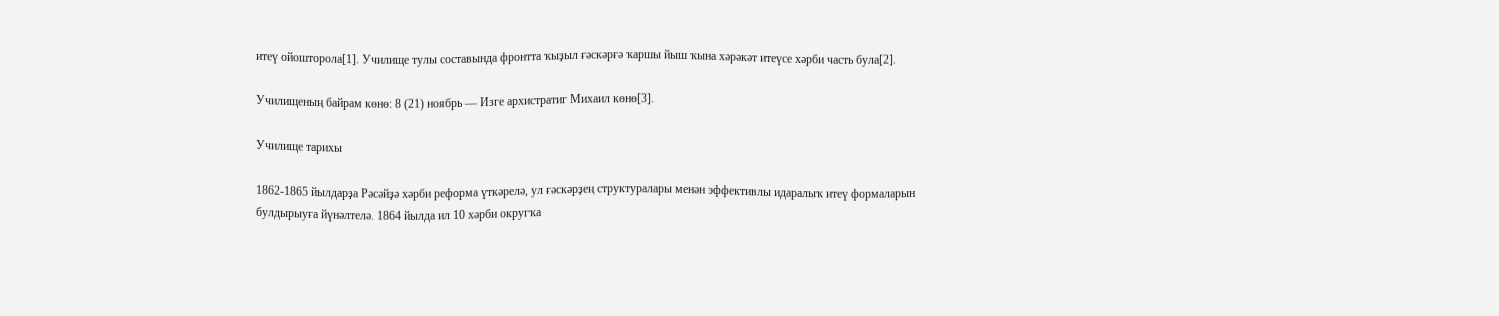итеү ойошторола[1]. Училище тулы составында фронтта ҡыҙыл ғәскәрғә ҡаршы йыш ҡына хәрәкәт итеүсе хәрби часть була[2].

Училищеның байрам көнө: 8 (21) ноябрь — Изге архистратиг Михаил көнө[3].

Училище тарихы

1862-1865 йылдарҙа Рәсәйҙә хәрби реформа үткәрелә, ул ғәскәрҙең структуралары менән эффективлы идаралыҡ итеү формаларын булдырыуға йүнәлтелә. 1864 йылда ил 10 хәрби округҡа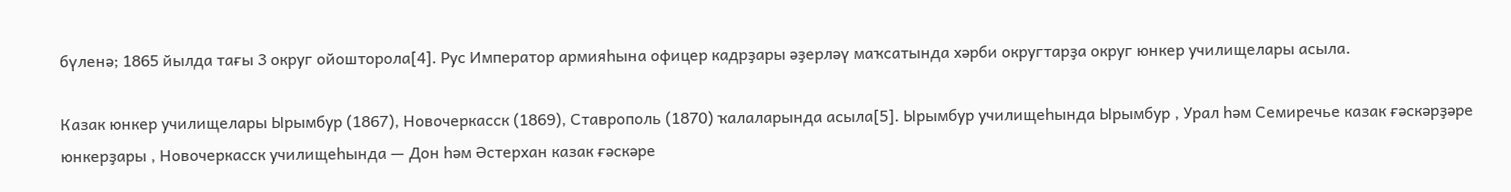бүленә; 1865 йылда тағы 3 округ ойошторола[4]. Рус Император армияһына офицер кадрҙары әҙерләү маҡсатында хәрби округтарҙа округ юнкер училищелары асыла.

Казак юнкер училищелары Ырымбур (1867), Новочеркасск (1869), Ставрополь (1870) ҡалаларында асыла[5]. Ырымбур училищеһында Ырымбур , Урал һәм Семиречье казак ғәскәрҙәре юнкерҙары , Новочеркасск училищеһында — Дон һәм Әстерхан казак ғәскәре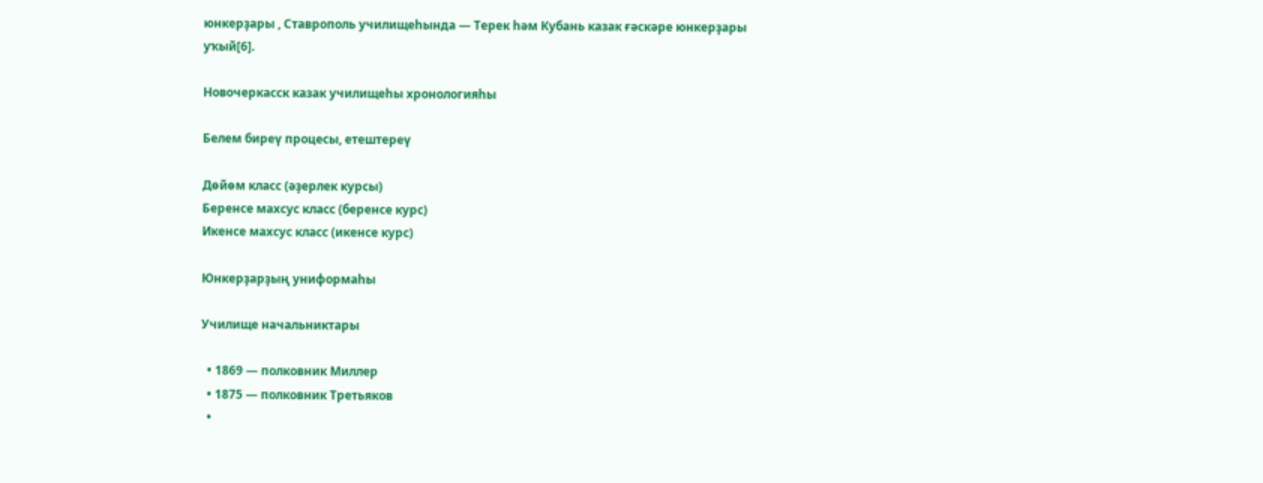юнкерҙары , Ставрополь училищеһында — Терек һәм Кубань казак ғәскәре юнкерҙары уҡый[6].

Новочеркасск казак училищеһы хронологияһы

Белем биреү процесы, етештереү

Дөйөм класс (әҙерлек курсы)
Беренсе махсус класс (беренсе курс)
Икенсе махсус класс (икенсе курс)

Юнкерҙарҙың униформаһы

Училище начальниктары

  • 1869 — полковник Миллер
  • 1875 — полковник Третьяков
  •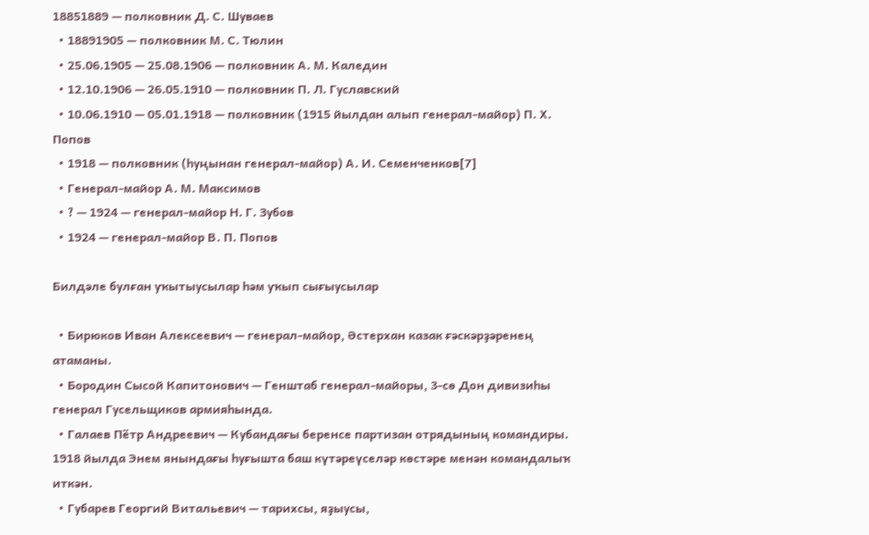18851889 — полковник Д. С. Шуваев
  • 18891905 — полковник М. С. Тюлин
  • 25.06.1905 — 25.08.1906 — полковник А. М. Каледин
  • 12.10.1906 — 26.05.1910 — полковник П. Л. Гуславский
  • 10.06.1910 — 05.01.1918 — полковник (1915 йылдан алып генерал-майор) П. Х. Попов
  • 1918 — полковник (һуңынан генерал-майор) А. И. Семенченков[7]
  • Генерал-майор А. М. Максимов
  • ? — 1924 — генерал-майор Н. Г. Зубов
  • 1924 — генерал-майор В. П. Попов

Билдәле булған уҡытыусылар һәм уҡып сығыусылар

  • Бирюков Иван Алексеевич — генерал-майор, Әстерхан казак ғәскәрҙәренең атаманы.
  • Бородин Сысой Капитонович — Генштаб генерал-майоры, 3-сө Дон дивизиһы генерал Гусельщиков армияһында.
  • Галаев Пётр Андреевич — Кубандағы беренсе партизан отрядының командиры. 1918 йылда Энем янындағы һуғышта баш күтәреүселәр көстәре менән командалыҡ иткән.
  • Губарев Георгий Витальевич — тарихсы, яҙыусы,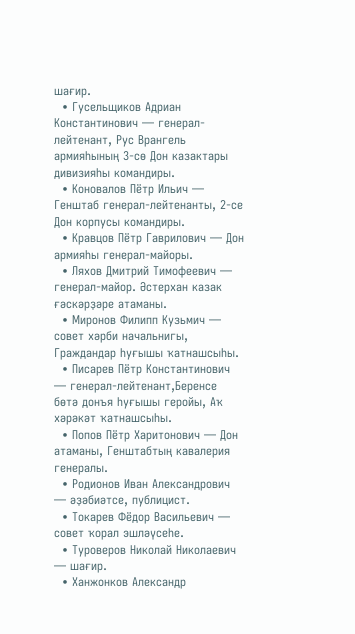шағир.
  • Гусельщиков Адриан Константинович — генерал-лейтенант, Рус Врангель армияһының 3-сө Дон казактары дивизияһы командиры.
  • Коновалов Пётр Ильич — Генштаб генерал-лейтенанты, 2-се Дон корпусы командиры.
  • Кравцов Пётр Гаврилович — Дон армияһы генерал-майоры.
  • Ляхов Дмитрий Тимофеевич — генерал-майор. Әстерхан казак ғәскәрҙәре атаманы.
  • Миронов Филипп Кузьмич — совет хәрби начальнигы, Граждандар һуғышы ҡатнашсыһы.
  • Писарев Пётр Константинович — генерал-лейтенант,Беренсе бөтә донъя һуғышы геройы, Аҡ хәрәкәт ҡатнашсыһы.
  • Попов Пётр Харитонович — Дон атаманы, Генштабтың кавалерия генералы.
  • Родионов Иван Александрович — әҙәбиәтсе, публицист.
  • Токарев Фёдор Васильевич — совет ҡорал эшләүсеһе.
  • Туроверов Николай Николаевич — шағир.
  • Ханжонков Александр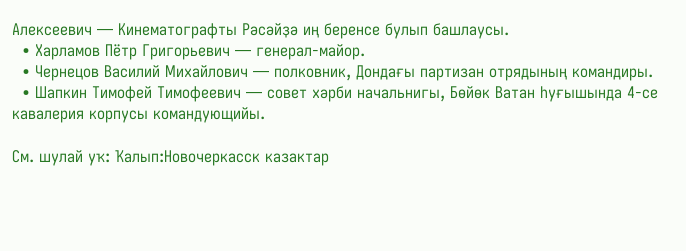Алексеевич — Кинематографты Рәсәйҙә иң беренсе булып башлаусы.
  • Харламов Пётр Григорьевич — генерал-майор.
  • Чернецов Василий Михайлович — полковник, Дондағы партизан отрядының командиры.
  • Шапкин Тимофей Тимофеевич — совет хәрби начальнигы, Бөйөк Ватан һуғышында 4-се кавалерия корпусы командующийы.

См. шулай уҡ: Ҡалып:Новочеркасск казактар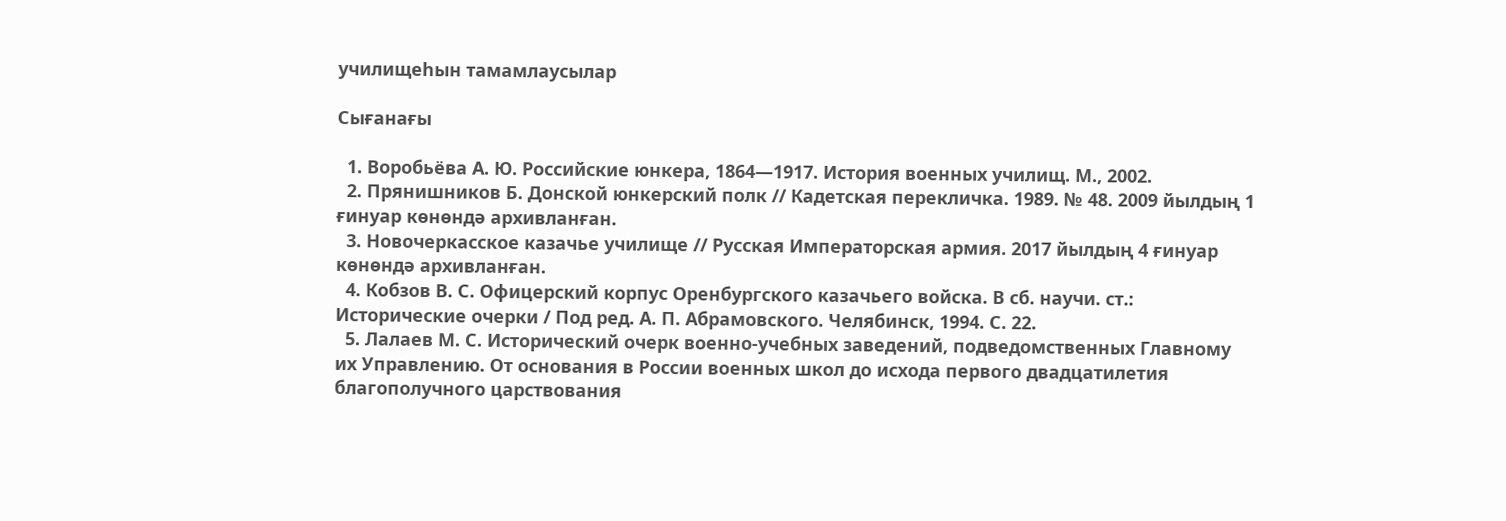училищеһын тамамлаусылар

Сығанағы

  1. Воробьёва А. Ю. Российские юнкера, 1864—1917. История военных училищ. М., 2002.
  2. Прянишников Б. Донской юнкерский полк // Кадетская перекличка. 1989. № 48. 2009 йылдың 1 ғинуар көнөндә архивланған.
  3. Новочеркасское казачье училище // Русская Императорская армия. 2017 йылдың 4 ғинуар көнөндә архивланған.
  4. Кобзов В. С. Офицерский корпус Оренбургского казачьего войска. В сб. научи. ст.: Исторические очерки / Под ред. А. П. Абрамовского. Челябинск, 1994. С. 22.
  5. Лалаев М. С. Исторический очерк военно-учебных заведений, подведомственных Главному их Управлению. От основания в России военных школ до исхода первого двадцатилетия благополучного царствования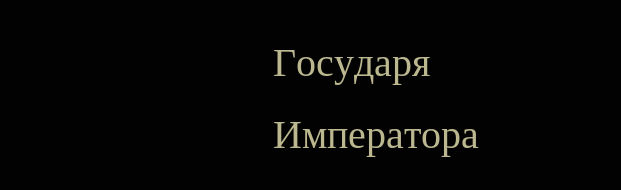Государя Императора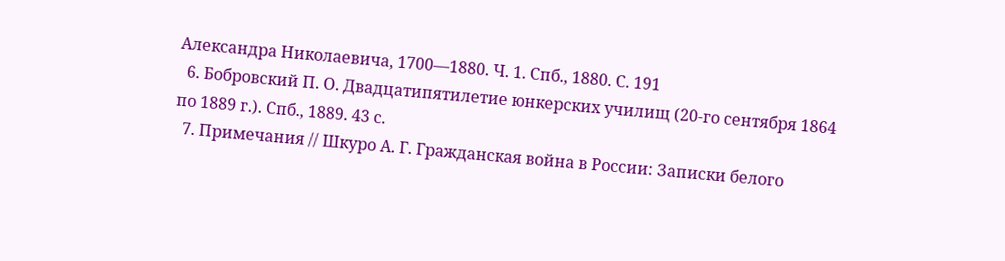Александра Николаевича, 1700—1880. Ч. 1. Спб., 1880. С. 191
  6. Бобровский П. О. Двадцатипятилетие юнкерских училищ (20-го сентября 1864 по 1889 г.). Спб., 1889. 43 с.
  7. Примечания // Шкуро А. Г. Гражданская война в России: Записки белого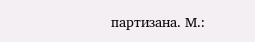партизана. М.: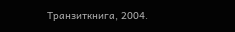Транзиткнига, 2004.